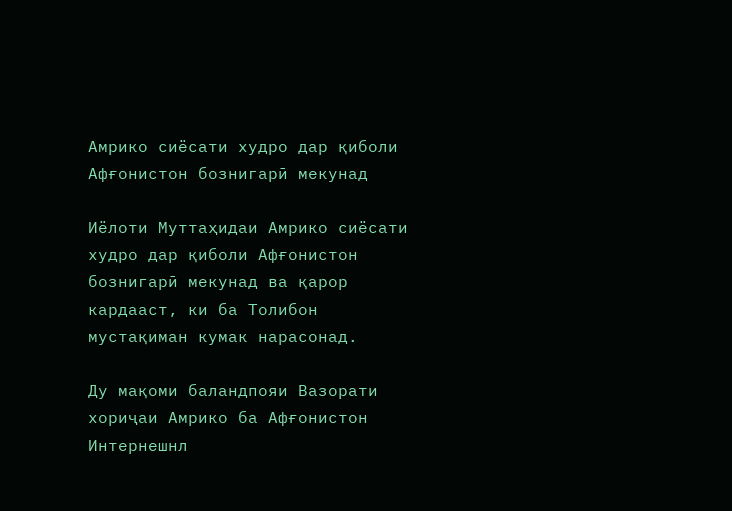Амрико сиёсати худро дар қиболи Афғонистон бознигарӣ мекунад

Иёлоти Муттаҳидаи Амрико сиёсати худро дар қиболи Афғонистон бознигарӣ мекунад ва қарор кардааст, ки ба Толибон мустақиман кумак нарасонад.

Ду мақоми баландпояи Вазорати хориҷаи Амрико ба Афғонистон Интернешнл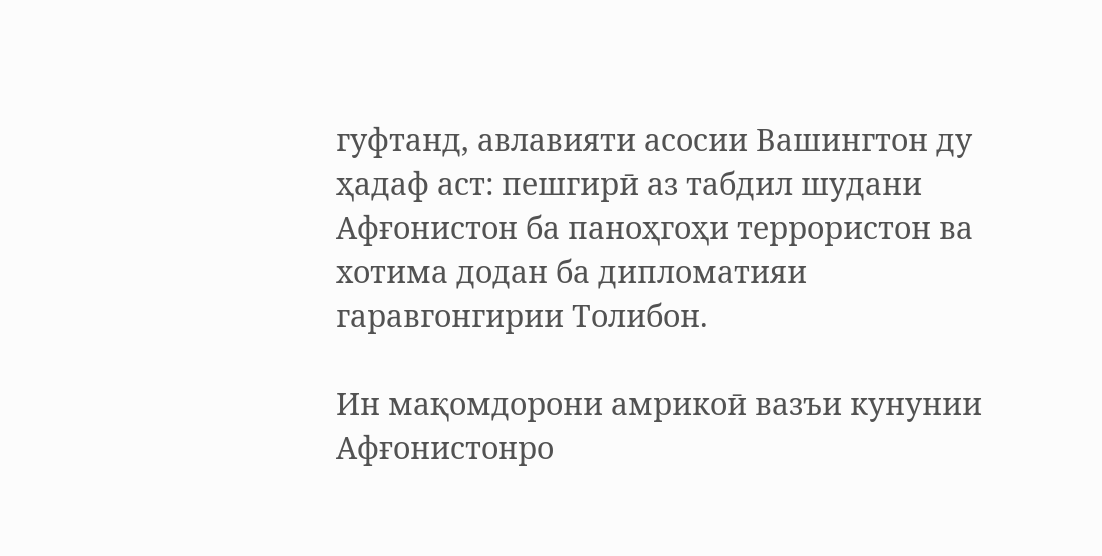гуфтанд, авлавияти асосии Вашингтон ду ҳадаф аст: пешгирӣ аз табдил шудани Афғонистон ба паноҳгоҳи террористон ва хотима додан ба дипломатияи гаравгонгирии Толибон.

Ин мақомдорони амрикоӣ вазъи кунунии Афғонистонро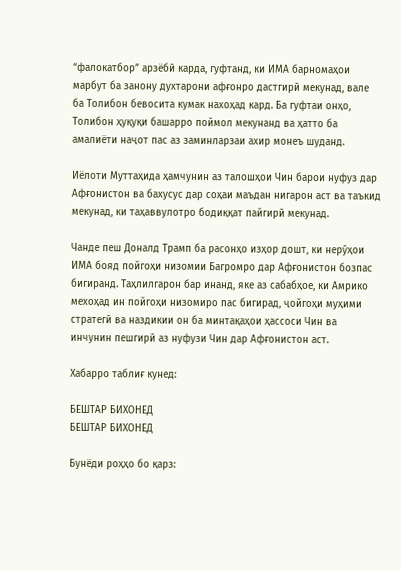“фалокатбор” арзёбӣ карда, гуфтанд, ки ИМА барномаҳои марбут ба занону духтарони афғонро дастгирӣ мекунад, вале ба Толибон бевосита кумак нахоҳад кард. Ба гуфтаи онҳо, Толибон ҳуқуқи башарро поймол мекунанд ва ҳатто ба амалиёти наҷот пас аз заминларзаи ахир монеъ шуданд.

Иёлоти Муттаҳида ҳамчунин аз талошҳои Чин барои нуфуз дар Афғонистон ва бахусус дар соҳаи маъдан нигарон аст ва таъкид мекунад, ки таҳаввулотро бодиққат пайгирӣ мекунад.

Чанде пеш Доналд Трамп ба расонҳо изҳор дошт, ки нерӯҳои ИМА бояд пойгоҳи низомии Багромро дар Афғонистон бозпас бигиранд. Таҳлилгарон бар инанд, яке аз сабабҳое, ки Амрико мехоҳад ин пойгоҳи низомиро пас бигирад, ҷойгоҳи муҳими стратегӣ ва наздикии он ба минтақаҳои ҳассоси Чин ва инчунин пешгирӣ аз нуфузи Чин дар Афғонистон аст.

Хабарро таблиғ кунед:

БЕШТАР БИХОНЕД
БЕШТАР БИХОНЕД

Бунёди роҳҳо бо қарз: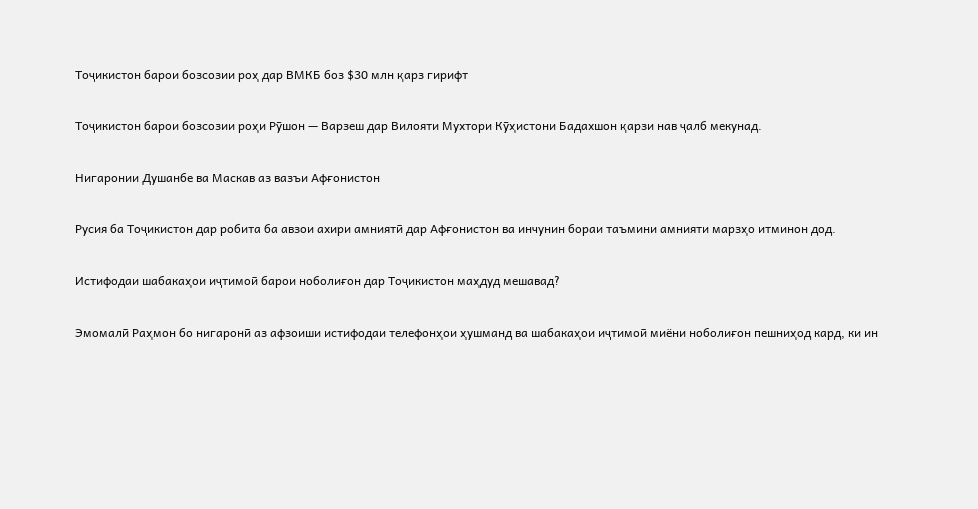Тоҷикистон барои бозсозии роҳ дар ВМКБ боз $30 млн қарз гирифт

Тоҷикистон барои бозсозии роҳи Рӯшон — Варзеш дар Вилояти Мухтори Кӯҳистони Бадахшон қарзи нав ҷалб мекунад.

Нигаронии Душанбе ва Маскав аз вазъи Афғонистон

Русия ба Тоҷикистон дар робита ба авзои ахири амниятӣ дар Афғонистон ва инчунин бораи таъмини амнияти марзҳо итминон дод.

Истифодаи шабакаҳои иҷтимоӣ барои ноболиғон дар Тоҷикистон маҳдуд мешавад?

Эмомалӣ Раҳмон бо нигаронӣ аз афзоиши истифодаи телефонҳои ҳушманд ва шабакаҳои иҷтимоӣ миёни ноболиғон пешниҳод кард, ки ин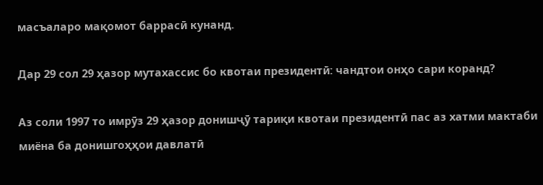масъаларо мақомот баррасӣ кунанд.

Дар 29 сол 29 ҳазор мутахассис бо квотаи президентӣ: чандтои онҳо сари коранд?

Аз соли 1997 то имрӯз 29 ҳазор донишҷӯ тариқи квотаи президентӣ пас аз хатми мактаби миёна ба донишгоҳҳои давлатӣ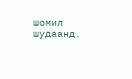шомил шудаанд.